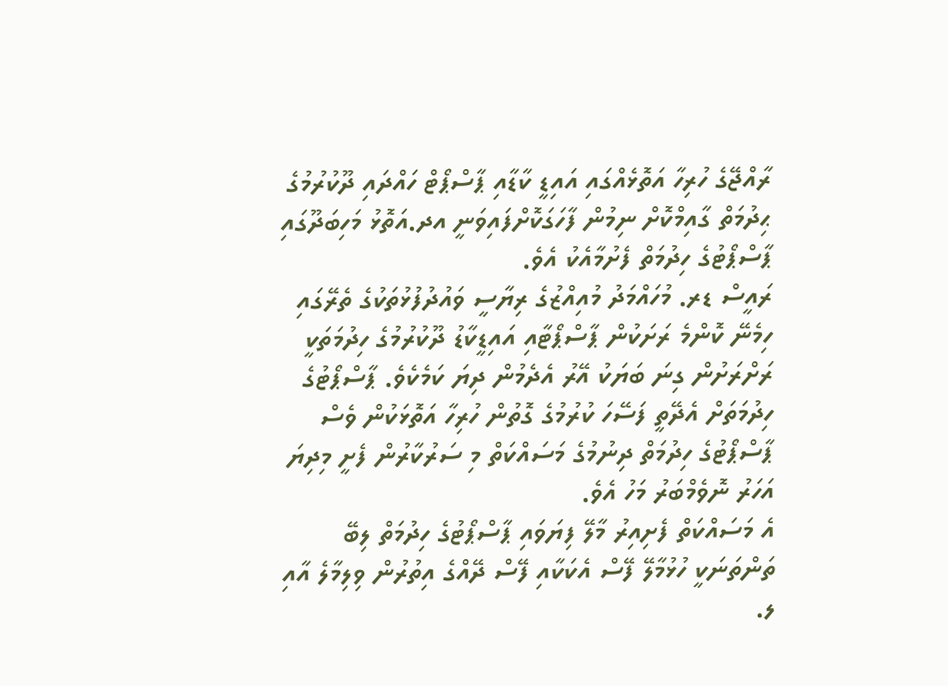ރާއްޖޭގެ ހުރިހާ އަތޮޅެއްގައި އައިޑީ ކާޑާއި ޕާސްޕޯޓް ހައްދައި ދޫކުރުމުގެ ޙިދުމަތް ގާއިމްކޮށް ނިމުން ފާހަގަކޮށްފައިވަނީ އދ.އަތޮޅު މަހިބަދޫގައި ޕާސްޕޯޓުގެ ހިދުމަތް ފެށުމާއެކު އެވެ.
ރައީސް ޑރ. މުހައްމަދު މުއިއްޒުގެ ރިޔާސީ ވައުދުފުޅުތަކުގެ ތެރޭގައި ހިމެނޭ ކޮންމެ ރަށަކުން ޕާސްޕޯޓާއި އައިޑީކާޑު ދޫކުރުމުގެ ހިދުމަތަކީ ރަށްރަށުން ގިނަ ބަޔަކު އޭރު އެދެމުން ދިޔަ ކަމެކެވެ. ޕާސްޕޯޓުގެ ހިދުމަތަށް އެދޭތީ ފަސޭހަ ކުރުމުގެ ގޮތުން ހުރިހާ އަތޮޅަކުން ވެސް ޕާސްޕޯޓުގެ ހިދުމަތް ދިނުމުގެ މަސައްކަތް މި ސަރުކާރުން ފެށީ މިދިޔަ އަހަރު ނޮވެމްބަރު މަހު އެވެ.
އެ މަސައްކަތް ފެށިއިރު މާލޭ ފިޔަވައި ޕާސްޕޯޓުގެ ހިދުމަތް ލިބޭ ތަންތަނަކީ ހުޅުމާލޭ ފޭސް އެކަކާއި ފޭސް ދޭއްގެ އިތުރުން ވިލިމާލެ އާއި ލ.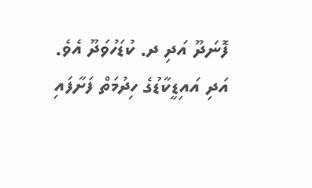ފޮނަދޫ އަދި ދ. ކުޑަހުވަދޫ އެވެ. އަދި އައިޑީކާޑުގެ ހިދުމަތް ފަށާފައި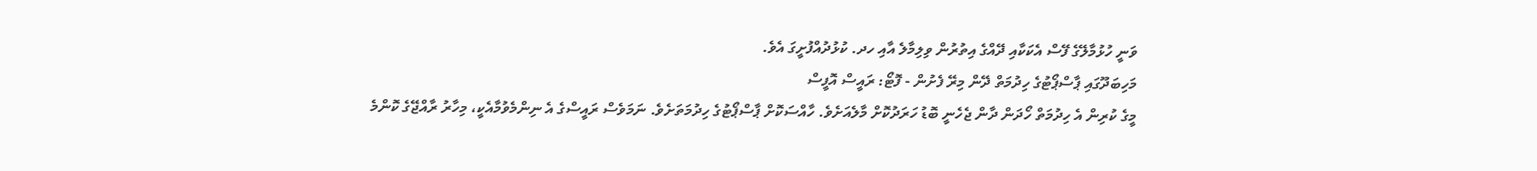ވަނީ ހުޅުމާލޭގެ ފޭސް އެކަކާއި ދޭއްގެ އިތުރުން ވިލިމާލެ އާއި ހދ. ކުޅުދުއްފުށީގަ އެވެ.
މަހިބަދޫގައި ޕާސްޕޯޓުގެ ހިދުމަތް ދޭން މިރޭ ފެށުން - ފޮޓޯ: ރައީސް އޮފީސް
މީގެ ކުރިން އެ ހިދުމަތް ހޯދަން ދާން ޖެހެނީ ބޮޑު ހަރަދުކޮށް މާލެއަށެވެ. ހާއްސަކޮށް ޕާސްޕޯޓުގެ ހިދުމަތަށެވެ. ނަމަވެސް ރައީސްގެ އެ ނިންމެވުމާއެކީ، މިހާރު ރާއްޖޭގެ ކޮންމެ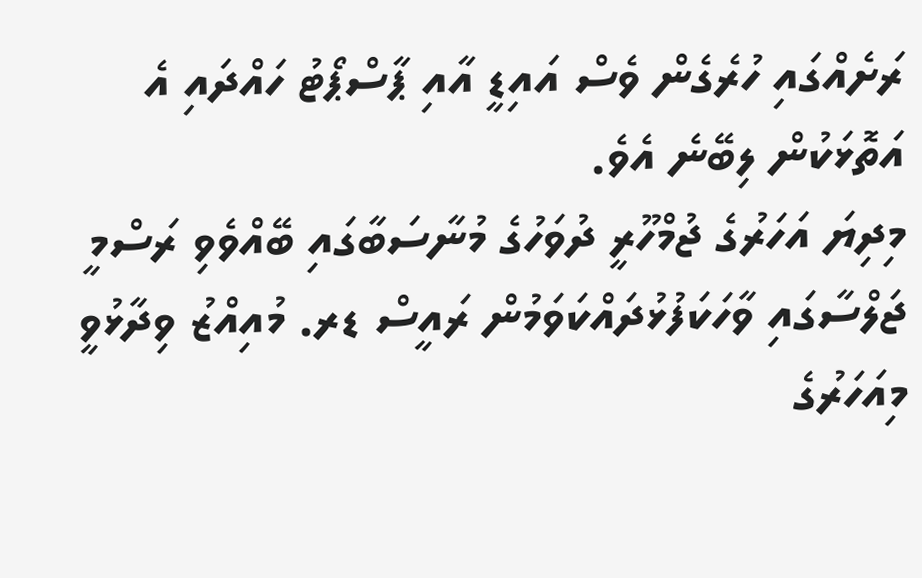ރަށެއްގައި ހުރެގެން ވެސް އައިޑީ އާއި ޕާސްޕޯޓު ހައްދައި އެ އަތޮޅަކުން ލިބޭނެ އެވެ.
މިދިޔަ އަހަރުގެ ޖުމްހޫރީ ދުވަހުގެ މުނާސަބާގައި ބޭއްވެވި ރަސްމީ ޖަލްސާގައި ވާހަކަފުޅުދައްކަވަމުން ރައީސް ޑރ. މުއިއްޒު ވިދާޅުވީ މިއަހަރުގެ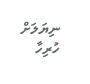ނިޔަލަށް ހުރިހާ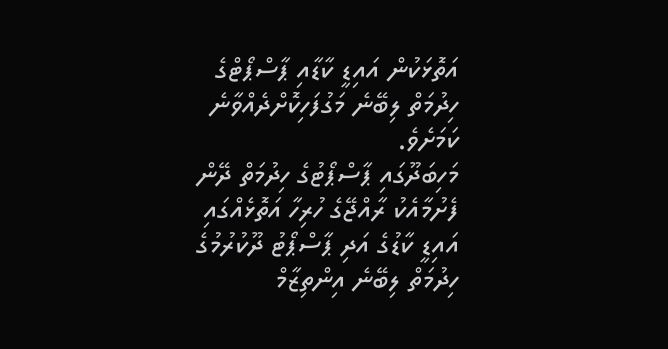އަތޮޅަކުން އައިޑީ ކާޑާއި ޕާސްޕޯޓްގެ ހިދުމަތް ލިބޭނެ މަގުފަހިކޮށްދެއްވާނެ ކަމަށެވެ.
މަހިބަދޫގައި ޕާސްޕޯޓުގެ ހިދުމަތް ދޭން ފެށުމާއެކު ރާއްޖޭގެ ހުރިހާ އަތޮޅެއްގައި އައިޑީ ކާޑުގެ އަދި ޕާސްޕޯޓު ދޫކުރުމުގެ ހިދުމަތް ލިބޭނެ އިންތިޒާމް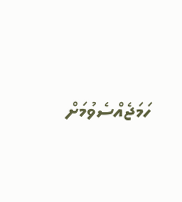ހަމަޖެއްސެވުމަށް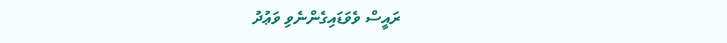ރައީސް ވެވަޑައިގެންނެވި ވަޢުދު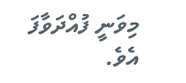މިވަނީ ފުއްދަވާފަ އެވެ.